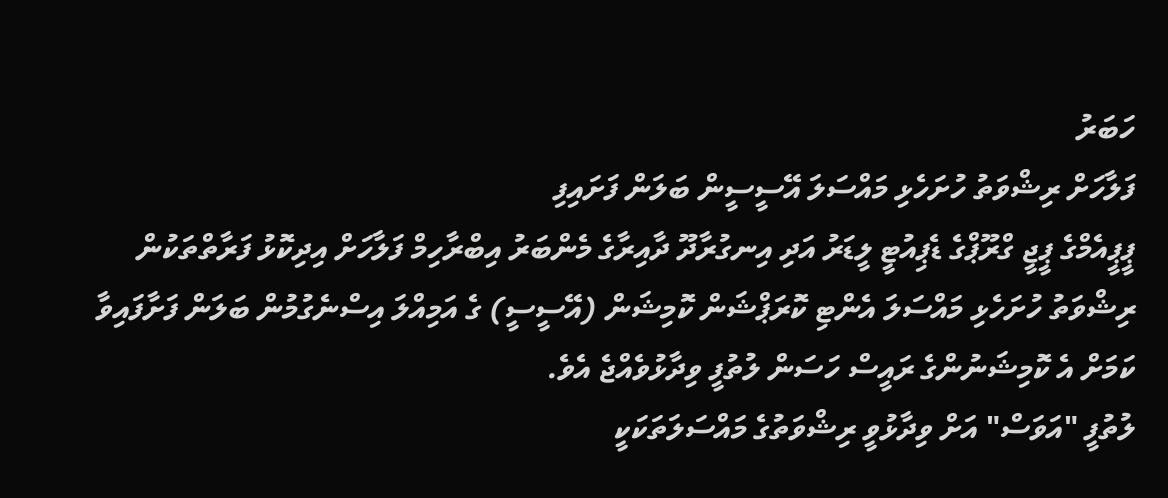ހަބަރު
ފަލާހަށް ރިޝްވަތު ހުށަހެޅި މައްސަލަ އޭސީސީން ބަލަން ފަށައިފި
ޕީޕީއެމްގެ ޕީޖީ ގްރޫޕްގެ ޑެޕިއުޓީ ލީޑަރު އަދި އިނގުރާދޫ ދާއިރާގެ މެންބަރު އިބްރާހިމް ފަލާހަށް އިދިކޮޅު ފަރާތްތަކުން ރިޝްވަތު ހުށަހެޅި މައްސަލަ އެންޓި ކޮރަޕްޝަން ކޮމިޝަން (އޭސީސީ) ގެ އަމިއްލަ އިސްނެގުމުން ބަލަން ފަށާފައިވާ ކަމަށް އެ ކޮމިޝަނުންގެ ރައީސް ހަސަން ލުތުފީ ވިދާޅުވެއްޖެ އެވެ.
ލުތުފީ "އަވަސް" އަށް ވިދާޅުވީ ރިޝްވަތުގެ މައްސަލަތަކަކީ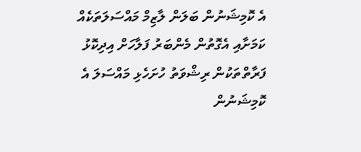އެ ކޮމިޝަނުން ބަލަން ލާޒިމް މައްސަލަތަކެއް ކަމަށާއި އެގޮތުން މެންބަރު ފަލާހަށް އިދިކޮޅު ފަރާތްތަކުން ރިޝްވަތު ހުށަހެޅި މައްސަލަ އެ ކޮމިޝަނުން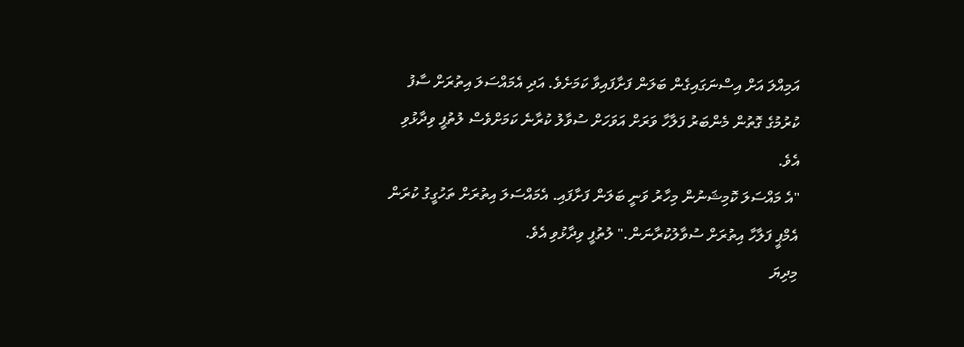އަމިއްލަ އަށް އިސްނަގައިގެން ބަލަން ފަށާފައިވާ ކަމަށެވެ. އަދި އެމައްސަލަ އިތުރަށް ސާފު ކުރުމުގެ ގޮތުން މެންބަރު ފަލާހާ ވަރަށް އަވަހަށް ސުވާލު ކުރާނެ ކަމަށްވެސް ލުތުފީ ވިދާޅުވި އެވެ.
"އެ މައްސަލަ ކޮމިޝަނުން މިހާރު ވަނީ ބަލަން ފަށާފައި. އެމައްސަލަ އިތުރަށް ތަހުގީގު ކުރަން އެމްޕީ ފަލާހާ އިތުރަށް ސުވާލުކުރާނަން." ލުތުފީ ވިދާޅުވި އެވެ.
މިދިޔަ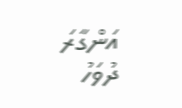އަންގާރަ ދުވަހު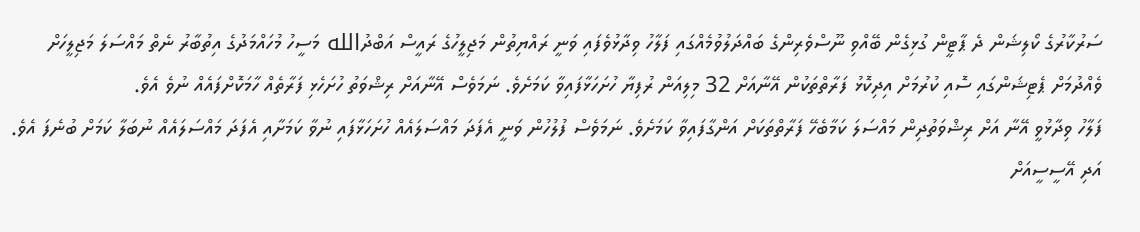ސަރުކާރުގެ ކޯލިޝަން ދެ ޕާޓީން ގުޅިގެން ބޭއްވި ނޫސްވެރިންގެ ބައްދަލުވުމެއްގައި ފަލާހު ވިދާޅުވެފައި ވަނީ ރައްޔިތުން މަޖިލީހުގެ ރައީސް އަބްދުالله މަސީހު މުހައްމަދުގެ އިތުބާރު ނެތް މައްސަލަ މަޖިލީހަށް ވެއްދުމަށް ޕެޓިޝަންގައި ސޮއި ކުރުމަށް އިދިކޮޅު ފަރާތްތަކުން އޭނާއަށް 32 މިލިއަން ރުފިޔާ ހުށަހަޅާފައިވާ ކަމަށެވެ. ނަމަވެސް އޭނާއަށް ރިޝްވަތު ހުށަހެޅި ފަރާތެއް ހާމަކޮށްފައެއް ނުވެ އެވެ.
ފަލާހު ވިދާޅުވީ އޭނާ އަށް ރިޝްވަތުދިން މައްސަލަ ކަމާބެހޭ ފަރާތްތަކަށް އަންގާފައިވާ ކަމަށެވެ. ނަމަވެސް ފުލުހުން ވަނީ އެފަދަ މައްސަލައެއް ހުށަހަޅާފައި ނުވާ ކަމަށާއި އެފަދަ މައްސަލައެއް ނުބަލާ ކަމަށް ބުނެފަ އެވެ. އަދި އޭސީސީއަށް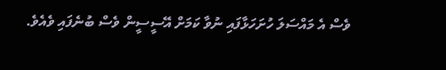ވެސް އެ މައްސަލަ ހުށަހަޅާފައި ނުވާ ކަމަށް އޭސީސީން ވެސް ބުނެފައި ވެއެވެ.